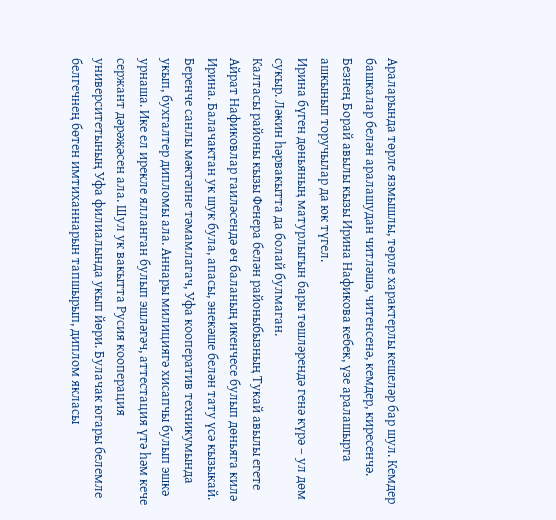Араларында төрле язмышлы, төрле характерлы кешеләр бар шул. Кемдер башкалар белән аралашудан читләшә, читенсенә, кемдер, киресенчә. Безнең Борай авылы кызы Ирина Нафикова кебек, үзе аралашырга ашкынып торучылар да юк түгел.
Ирина бүген дөньяның матурлыгын бары төшләрендә генә күрә – ул дөм сукыр. Ләкин һәрвакытта да болай булмаган.
Калтасы районы кызы Фенера белән районыбызның Тукай авылы егете Айрат Нафиковлар гаиләсендә өч баланың икенчесе булып дөньяга килә Ирина. Балачактан ук шук була, апасы, энекәше белән тату үсә кызыкай. Беренче санлы мәктәпне тәмамлагач, Уфа кооператив техникумында укып, бухгалтер дипломы ала. Аннары милициягә хисапчы булып эшкә урнаша. Ике ел ирекле ялланган булып эшләгәч, аттестация үтә һәм кече сержант дәрәҗәсен ала. Шул ук вакытта Русия кооперация университетының Уфа филиалында укып йөри. Булачак югары белемле белгечнең бөтен имтиханнарын тапшырып, диплом якласы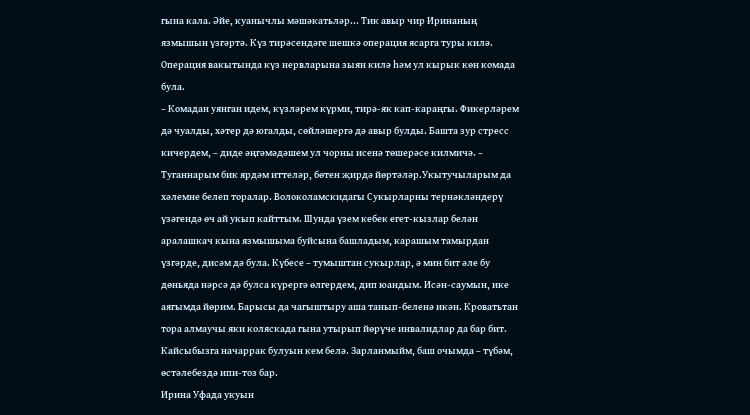гына кала. Әйе, куанычлы мәшәкатьләр... Тик авыр чир Иринаның язмышын үзгәртә. Күз тирәсендәге шешкә операция ясарга туры килә. Операция вакытында күз нервларына зыян килә һәм ул кырык көн комада була.
– Комадан уянган идем, күзләрем күрми, тирә-як кап-караңгы. Фикерләрем дә чуалды, хәтер дә югалды, сөйләшергә дә авыр булды. Башта зур стресс кичердем, – диде әңгәмәдәшем ул чорны исенә төшерәсе килмичә. – Туганнарым бик ярдәм иттеләр, бөтен җирдә йөртәләр.Укытучыларым да хәлемне белеп торалар. Волоколамскидагы Сукырларны тернәкләндерү үзәгендә өч ай укып кайттым. Шунда үзем кебек егет-кызлар белән аралашкач кына язмышыма буйсына башладым, карашым тамырдан үзгәрде, дисәм дә була. Күбесе – тумыштан сукырлар, ә мин бит әле бу дөньяда нәрсә дә булса күрергә өлгердем, дип юандым. Исән-саумын, ике аягымда йөрим. Барысы да чагыштыру аша танып-беленә икән. Кроватьтан тора алмаучы яки коляскада гына утырып йөрүче инвалидлар да бар бит. Кайсыбызга начаррак булуын кем белә. Зарланмыйм, баш очымда – түбәм, өстәлебездә ипи-тоз бар.
Ирина Уфада укуын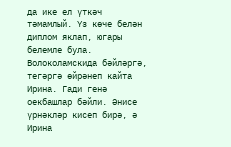да ике ел үткәч тәмамлый. Үз көче белән диплом яклап, югары белемле була.
Волоколамскида бәйләргә, тегәргә өйрәнеп кайта Ирина. Гади генә оекбашлар бәйли. Әнисе үрнәкләр кисеп бирә, ә Ирина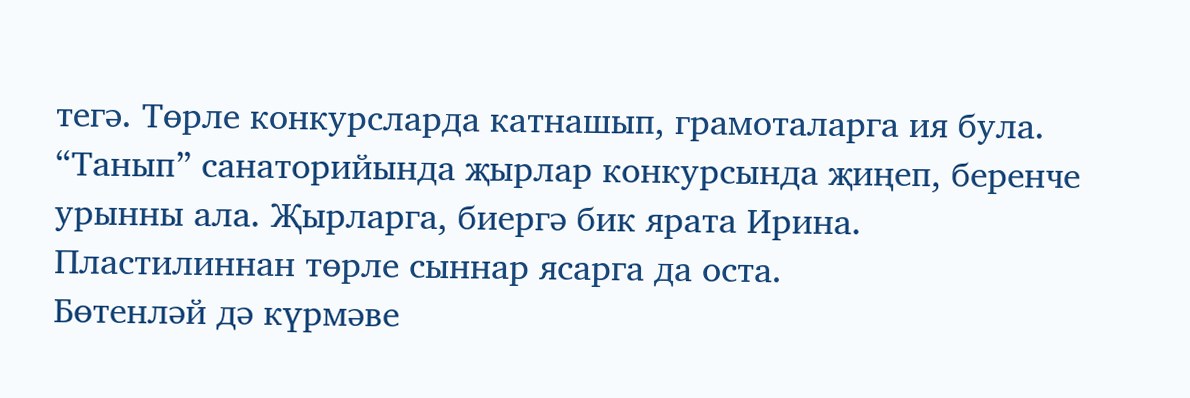тегә. Төрле конкурсларда катнашып, грамоталарга ия була. “Танып” санаторийында җырлар конкурсында җиңеп, беренче урынны ала. Җырларга, биергә бик ярата Ирина. Пластилиннан төрле сыннар ясарга да оста.
Бөтенләй дә күрмәве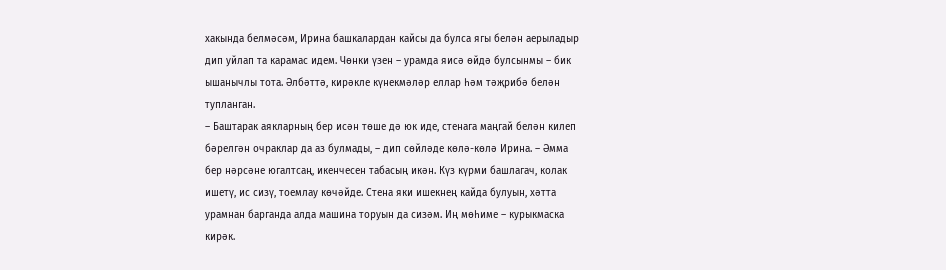хакында белмәсәм, Ирина башкалардан кайсы да булса ягы белән аерыладыр дип уйлап та карамас идем. Чөнки үзен – урамда яисә өйдә булсынмы – бик ышанычлы тота. Әлбәттә, кирәкле күнекмәләр еллар һәм тәҗрибә белән тупланган.
– Баштарак аякларның бер исән төше дә юк иде, стенага маңгай белән килеп бәрелгән очраклар да аз булмады, – дип сөйләде көлә-көлә Ирина. – Әмма бер нәрсәне югалтсаң, икенчесен табасың икән. Күз күрми башлагач, колак ишетү, ис сизү, тоемлау көчәйде. Стена яки ишекнең кайда булуын, хәтта урамнан барганда алда машина торуын да сизәм. Иң мөһиме – курыкмаска кирәк.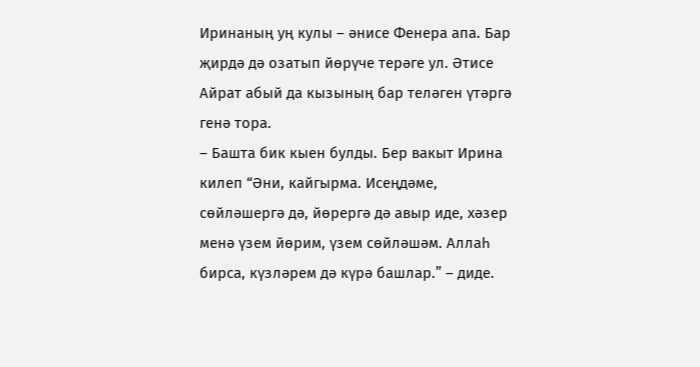Иринаның уң кулы – әнисе Фенера апа. Бар җирдә дә озатып йөрүче терәге ул. Әтисе Айрат абый да кызының бар теләген үтәргә генә тора.
– Башта бик кыен булды. Бер вакыт Ирина килеп “Әни, кайгырма. Исеңдәме, сөйләшергә дә, йөрергә дә авыр иде, хәзер менә үзем йөрим, үзем сөйләшәм. Аллаһ бирса, күзләрем дә күрә башлар.” – диде.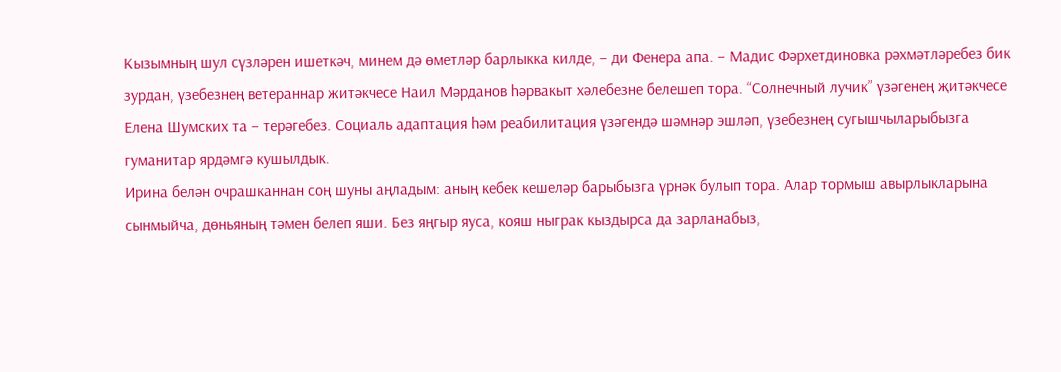Кызымның шул сүзләрен ишеткәч, минем дә өметләр барлыкка килде, – ди Фенера апа. – Мадис Фәрхетдиновка рәхмәтләребез бик зурдан, үзебезнең ветераннар житәкчесе Наил Мәрданов һәрвакыт хәлебезне белешеп тора. “Солнечный лучик” үзәгенең җитәкчесе Елена Шумских та – терәгебез. Социаль адаптация һәм реабилитация үзәгендә шәмнәр эшләп, үзебезнең сугышчыларыбызга гуманитар ярдәмгә кушылдык.
Ирина белән очрашканнан соң шуны аңладым: аның кебек кешеләр барыбызга үрнәк булып тора. Алар тормыш авырлыкларына сынмыйча, дөньяның тәмен белеп яши. Без яңгыр яуса, кояш ныграк кыздырса да зарланабыз,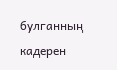булганның кадерен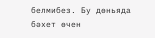белмибез. Бу дөньяда бәхет өчен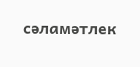сәламәтлек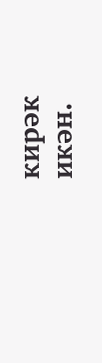кирәк икән.